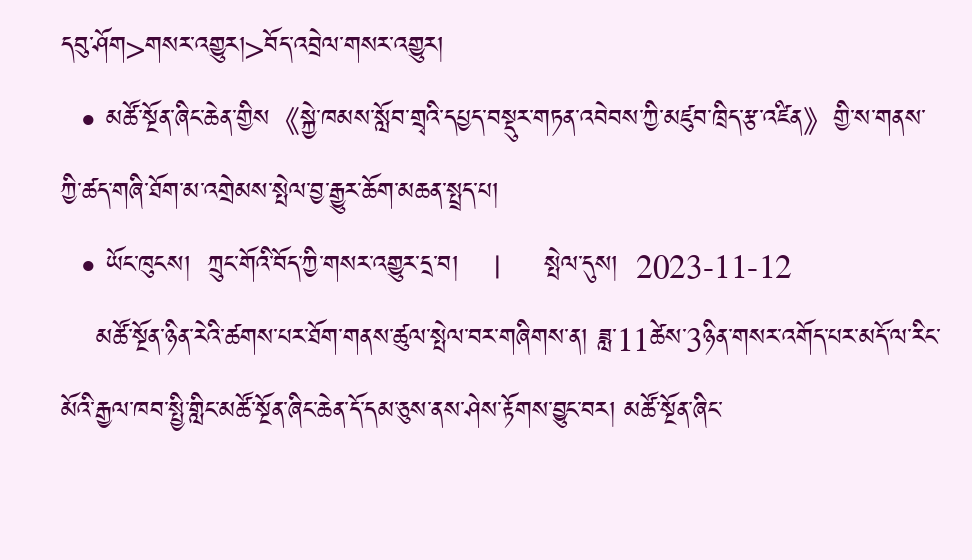དབུ་ཤོག>གསར་འགྱུར།>བོད་འབྲེལ་གསར་འགྱུར།
  • མཚོ་སྔོན་ཞིང་ཆེན་གྱིས《སྐྱེ་ཁམས་སློབ་གྲྭའི་དཔྱད་བསྡུར་གཏན་འབེབས་ཀྱི་མཛུབ་ཁྲིད་རྩ་འཛིན》གྱི་ས་གནས་ཀྱི་ཚད་གཞི་ཐོག་མ་འགྲེམས་སྤེལ་བྱ་རྒྱུར་ཆོག་མཆན་སྤྲད་པ།
  • ཡོང་ཁུངས།  ཀྲུང་གོའི་བོད་ཀྱི་གསར་འགྱུར་དྲ་བ།    |     སྤེལ་དུས།  2023-11-12
    མཚོ་སྔོན་ཉིན་རེའི་ཚགས་པར་ཐོག་གནས་ཚུལ་སྤེལ་བར་གཞིགས་ན། ཟླ་11ཚེས་3ཉིན་གསར་འགོད་པར་མདོ་ལ་རིང་མོའི་རྒྱལ་ཁབ་སྤྱི་གླིང་མཚོ་སྔོན་ཞིང་ཆེན་དོ་དམ་ཅུས་ནས་ཤེས་རྟོགས་བྱུང་བར། མཚོ་སྔོན་ཞིང་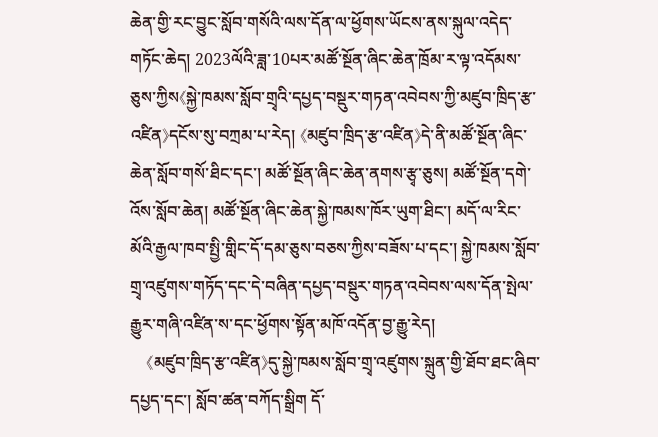ཆེན་གྱི་རང་བྱུང་སློབ་གསོའི་ལས་དོན་ལ་ཕྱོགས་ཡོངས་ནས་སྐུལ་འདེད་གཏོང་ཆེད། 2023ལོའི་ཟླ་10པར་མཚོ་སྔོན་ཞིང་ཆེན་ཁྲོམ་ར་ལྟ་འདོམས་ཅུས་ཀྱིས《སྐྱེ་ཁམས་སློབ་གྲྭའི་དཔྱད་བསྡུར་གཏན་འབེབས་ཀྱི་མཛུབ་ཁྲིད་རྩ་འཛིན》དངོས་སུ་བཀྲམ་པ་རེད། 《མཛུབ་ཁྲིད་རྩ་འཛིན》དེ་ནི་མཚོ་སྔོན་ཞིང་ཆེན་སློབ་གསོ་ཐིང་དང་། མཚོ་སྔོན་ཞིང་ཆེན་ནགས་རྩྭ་ཅུས། མཚོ་སྔོན་དགེ་འོས་སློབ་ཆེན། མཚོ་སྔོན་ཞིང་ཆེན་སྐྱེ་ཁམས་ཁོར་ཡུག་ཐིང་། མདོ་ལ་རིང་མོའི་རྒྱལ་ཁབ་སྤྱི་གླིང་དོ་དམ་ཅུས་བཅས་ཀྱིས་བཟོས་པ་དང་། སྐྱེ་ཁམས་སློབ་གྲྭ་འཛུགས་གཏོད་དང་དེ་བཞིན་དཔྱད་བསྡུར་གཏན་འབེབས་ལས་དོན་སྤེལ་རྒྱུར་གཞི་འཛིན་ས་དང་ཕྱོགས་སྟོན་མཁོ་འདོན་བྱ་རྒྱུ་རེད།
    《མཛུབ་ཁྲིད་རྩ་འཛིན》དུ་སྐྱེ་ཁམས་སློབ་གྲྭ་འཛུགས་སྐྲུན་གྱི་ཐོབ་ཐང་ཞིབ་དཔྱད་དང་། སློབ་ཚན་བཀོད་སྒྲིག དོ་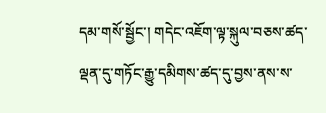དམ་གསོ་སྦྱོང་། གདེང་འཇོག་ལྟ་སྐུལ་བཅས་ཚད་ལྡན་དུ་གཏོང་རྒྱུ་དམིགས་ཚད་དུ་བྱས་ནས་ས་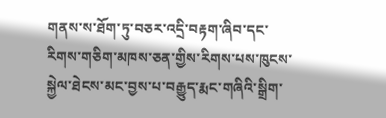གནས་ས་ཐོག་ཏུ་བཅར་འདྲི་བརྟག་ཞིབ་དང་རིགས་གཅིག་མཁས་ཅན་གྱིས་རིགས་པས་ཁུངས་སྐྱེལ་ཐེངས་མང་བྱས་པ་བརྒྱུད་རྨང་གཞིའི་སྒྲིག་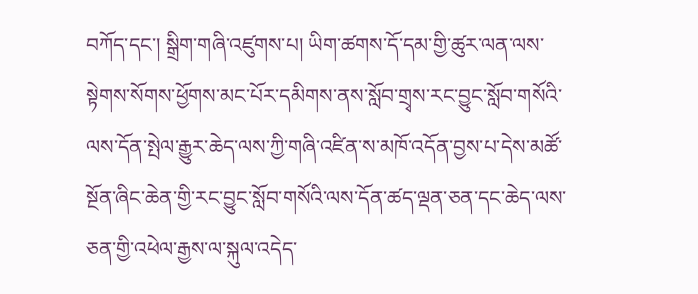བཀོད་དང་། སྒྲིག་གཞི་འཛུགས་པ། ཡིག་ཚགས་དོ་དམ་གྱི་ཚུར་ལན་ལས་སྟེགས་སོགས་ཕྱོགས་མང་པོར་དམིགས་ནས་སློབ་གྲྭས་རང་བྱུང་སློབ་གསོའི་ལས་དོན་སྤེལ་རྒྱུར་ཆེད་ལས་ཀྱི་གཞི་འཛིན་ས་མཁོ་འདོན་བྱས་པ་དེས་མཚོ་སྔོན་ཞིང་ཆེན་གྱི་རང་བྱུང་སློབ་གསོའི་ལས་དོན་ཚད་ལྡན་ཅན་དང་ཆེད་ལས་ཅན་གྱི་འཕེལ་རྒྱས་ལ་སྐུལ་འདེད་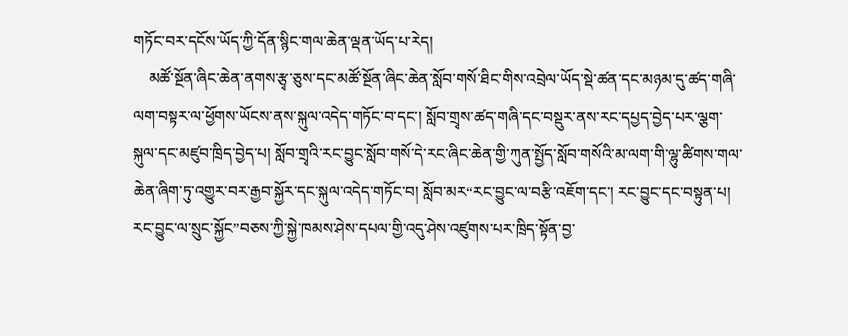གཏོང་བར་དངོས་ཡོད་ཀྱི་དོན་སྙིང་གལ་ཆེན་ལྡན་ཡོད་པ་རེད།
    མཚོ་སྔོན་ཞིང་ཆེན་ནགས་རྩྭ་ཅུས་དང་མཚོ་སྔོན་ཞིང་ཆེན་སློབ་གསོ་ཐིང་གིས་འབྲེལ་ཡོད་སྡེ་ཚན་དང་མཉམ་དུ་ཚད་གཞི་ལག་བསྟར་ལ་ཕྱོགས་ཡོངས་ནས་སྐུལ་འདེད་གཏོང་བ་དང་། སློབ་གྲྭས་ཚད་གཞི་དང་བསྡུར་ནས་རང་དཔྱད་བྱེད་པར་ལྕག་སྐུལ་དང་མཛུབ་ཁྲིད་བྱེད་པ། སློབ་གྲྭའི་རང་བྱུང་སློབ་གསོ་དེ་རང་ཞིང་ཆེན་གྱི་ཀུན་སྤྱོད་སློབ་གསོའི་མ་ལག་གི་ལྷུ་ཚིགས་གལ་ཆེན་ཞིག་ཏུ་འགྱུར་བར་རྒྱབ་སྐྱོར་དང་སྐུལ་འདེད་གཏོང་བ། སློབ་མར“རང་བྱུང་ལ་བརྩི་འཇོག་དང་། རང་བྱུང་དང་བསྟུན་པ། རང་བྱུང་ལ་སྲུང་སྐྱོང”བཅས་ཀྱི་སྐྱེ་ཁམས་ཤེས་དཔལ་གྱི་འདུ་ཤེས་འཛུགས་པར་ཁྲིད་སྟོན་བྱ་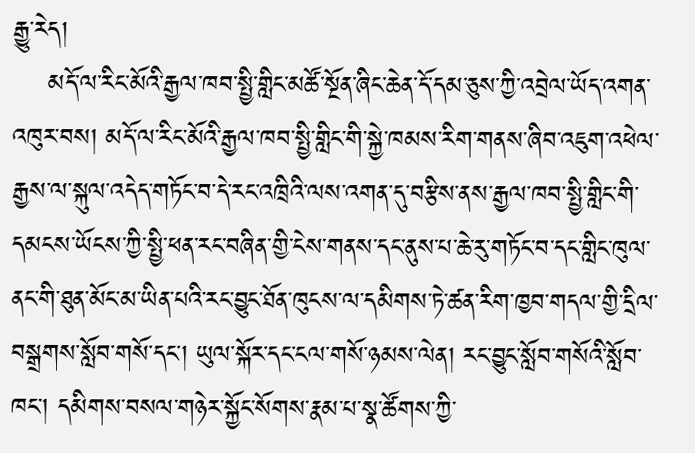རྒྱུ་རེད།
    མདོ་ལ་རིང་མོའི་རྒྱལ་ཁབ་སྤྱི་གླིང་མཚོ་སྔོན་ཞིང་ཆེན་དོ་དམ་ཅུས་ཀྱི་འབྲེལ་ཡོད་འགན་འཁུར་བས། མདོ་ལ་རིང་མོའི་རྒྱལ་ཁབ་སྤྱི་གླིང་གི་སྐྱེ་ཁམས་རིག་གནས་ཞིབ་འཇུག་འཕེལ་རྒྱས་ལ་སྐུལ་འདེད་གཏོང་བ་དེ་རང་འཁྲིའི་ལས་འགན་དུ་བརྩིས་ནས་རྒྱལ་ཁབ་སྤྱི་གླིང་གི་དམངས་ཡོངས་ཀྱི་སྤྱི་ཕན་རང་བཞིན་གྱི་ངེས་གནས་དང་ནུས་པ་ཆེ་རུ་གཏོང་བ་དང་གླིང་ཁུལ་ནང་གི་ཐུན་མོང་མ་ཡིན་པའི་རང་བྱུང་ཐོན་ཁུངས་ལ་དམིགས་ཏེ་ཚན་རིག་ཁྱབ་གདལ་གྱི་དྲིལ་བསྒྲགས་སློབ་གསོ་དང་། ཡུལ་སྐོར་དང་ངལ་གསོ་ཉམས་ལེན། རང་བྱུང་སློབ་གསོའི་སློབ་ཁང་། དམིགས་བསལ་གཉེར་སྐྱོང་སོགས་རྣམ་པ་སྣ་ཚོགས་ཀྱི་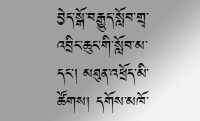བྱེད་སྒོ་བརྒྱུད་སློབ་གྲྭ་འབྲིང་ཆུང་གི་སློབ་མ་དང་། མཐུན་འཕྲོད་མི་ཚོགས། དགོས་མཁོ་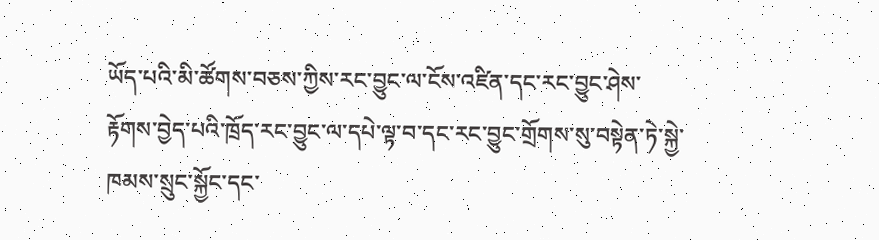ཡོད་པའི་མི་ཚོགས་བཅས་ཀྱིས་རང་བྱུང་ལ་ངོས་འཛིན་དང་རང་བྱུང་ཤེས་རྟོགས་བྱེད་པའི་ཁྲོད་རང་བྱུང་ལ་དཔེ་ལྟ་བ་དང་རང་བྱུང་གྲོགས་སུ་བསྟེན་ཏེ་སྐྱེ་ཁམས་སྲུང་སྐྱོང་དང་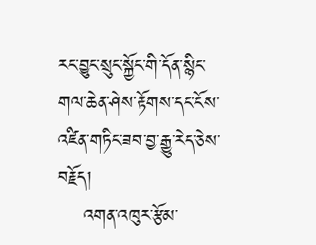རང་བྱུང་སྲུང་སྐྱོང་གི་དོན་སྙིང་གལ་ཆེན་ཤེས་རྟོགས་དང་ངོས་འཛིན་གཏིང་ཟབ་བྱ་རྒྱུ་རེད་ཅེས་བརྗོད།
    འགན་འཁུར་རྩོམ་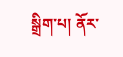སྒྲིག་པ། ནོར་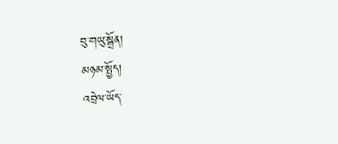བུ་གཡུ་སྒྲོན།
མཉམ་སྤྱོད།
འབྲེལ་ཡོད་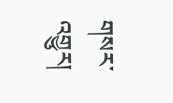གསར་འགྱུར།